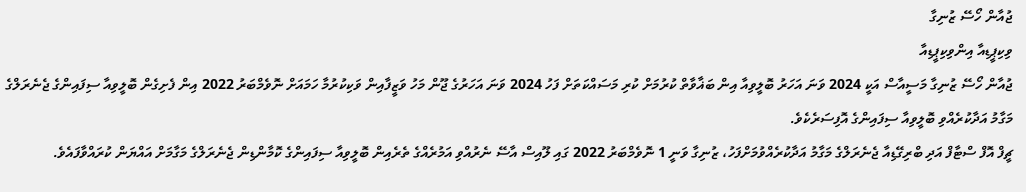ޖުއާން ހޯސޭ ޒުނިގާ
ވިކިޕީޑިއާ އިންވިކިޕީޑިއާ
ޖުއާން ހޯސޭ ޒުނިގާ މަސީއާސް އަކީ 2024 ވަނަ އަހަރު ބޮލީވިއާ އިން ބަޣާވާތް ކުރުމަށް ކުރި މަސައްކަތަށް ފަހު 2024 ވަނަ އަހަރުގެ ޖޫން މަހު ވަޒީފާއިން ވަކިކުރުމާ ހަމައަށް ނޮވެމްބަރު 2022 އިން ފެށިގެން ބޮލީވިއާ ސިފައިންގެ ޖެނެރަލްގެ މަގާމު އަދާކުރެއްވި ބޮލީވިއާ ސިފައިންގެ އޮފިސަރެކެވެ.
ޗީފް އޮފް ސްޓާފް އަދި ބްރިގޭޑިއާ ޖެނެރަލްގެ މަގާމު އަދާކުރެއްވުމަށްފަހު، ޒުނިގާ ވަނީ 1 ނޮވެމްބަރު 2022 ގައި ލޫއިސް އާސޭ ނެރުއްވި އަމުރެއްގެ ތެރެއިން ބޮލީވިއާ ސިފައިންގެ ކޮމާންޑިން ޖެނެރަލްގެ މަގާމަށް އައްޔަން ކުރައްވާފައެވެ.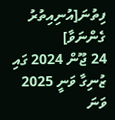ފިތުނަ[އުނިއިތުރު ގެންނަވާ]
24 ޖޫން 2024 ގައި ޒުނިގާ ވަނީ 2025 ވަނަ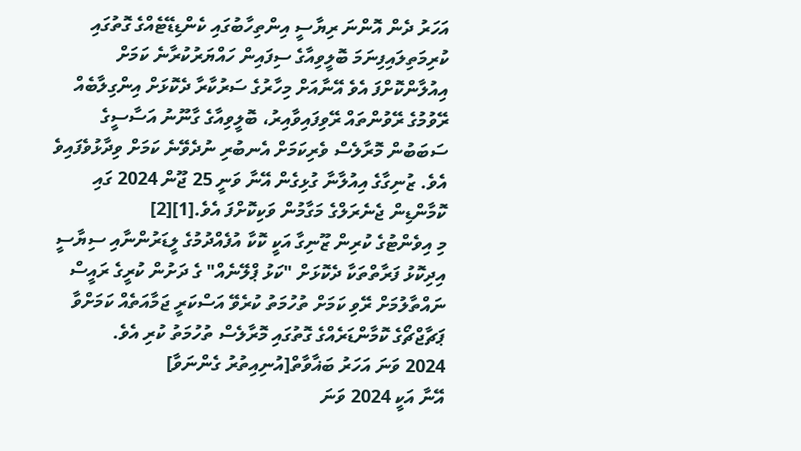އަހަރު ދެން އޮންނަ ރިޔާސީ އިންތިހާބުގައި ކެންޑިޑޭޓެއްގެ ގޮތުގައި ކުރިމަތިލައިފިނަމަ ބޮލީވިއާގެ ސިފައިން ހައްޔަރުކުރާނެ ކަމަށް އިއުލާންކޮށްފަ އެވެ އޭނާއަށް މިހާރުގެ ސަރުކާރާ ދެކޮޅަށް އިންގިލާބެއް ރޭވުމުގެ ރޭވުންތައް ރޭވިފައިވާއިރު، ބޮލީވިއާގެ ގާނޫނު އަސާސީގެ ސަބަބުން މޮރާލެސް ވެރިކަމަށް އެނބުރި ނުދެވޭނެ ކަމަށް ވިދާޅުވެފައިވެ އެވެ. ޒުނިގާގެ އިއުލާނާ ގުޅިގެން އޭނާ ވަނީ 25 ޖޫން 2024 ގައި ކޮމާންޑިން ޖެނެރަލްގެ މަގާމުން ވަކިކޮށްފަ އެވެ.[1][2]
މި އިވެންޓުގެ ކުރިން ޒޫނިގާ އަކީ ކޮކާ އުފެއްދުމުގެ ލީޑަރުންނާއި ސިޔާސީ އިދިކޮޅު ފަރާތްތަކާ ދެކޮޅަށް "ކަޅު ޕްލޭނެއް" ގެ ދަށުން ކުރީގެ ރައީސް ނައްތާލުމަށް ރޭވި ކަމަށް ތުހުމަތު ކުރެވޭ އަސްކަރީ ޖަމާއަތެއް ކަމަށްވާ ޕަޗާޖްޗޯގެ ކޮމާންޑަރެއްގެ ގޮތުގައި މޮރާލެސް ތުހުމަތު ކުރި އެވެ.
2024 ވަނަ އަހަރު ބަޣާވާތް[އުނިއިތުރު ގެންނަވާ]
އޭނާ އަކީ 2024 ވަނަ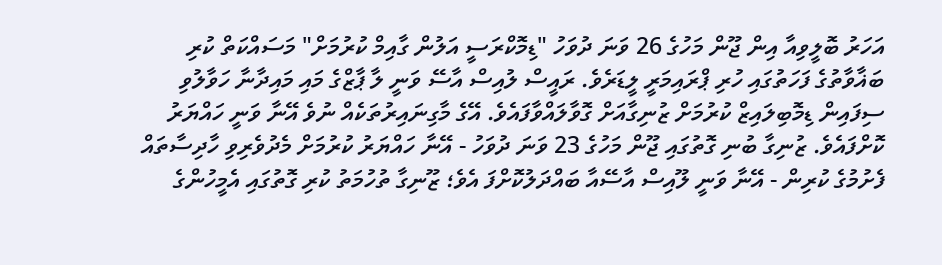އަހަރު ބޮލީވިއާ އިން ޖޫން މަހުގެ 26 ވަނަ ދުވަހު "ޑިމޮކްރަސީ އަލުން ގާއިމް ކުރުމަށް" މަސައްކަތް ކުރި ބަޣާވާތުގެ ފަހަތުގައި ހުރި ޕްރައިމަރީ ލީޑަރެވެ. ރައީސް ލުއިސް އާސޭ ވަނީ ލާ ޕާޒްގެ މައި މައިދާނާ ހަވާލުވި ސިފައިން ޑިމޮބިލައިޒް ކުރުމަށް ޒުނިގާއަށް ގޮވާލައްވާފައެވެ. އޭގެ މާގިނައިރުތަކެއް ނުވެ އޭނާ ވަނީ ހައްޔަރު ކޮށްފައެވެ. ޒުނިގާ ބުނި ގޮތުގައި ޖޫން މަހުގެ 23 ވަނަ ދުވަހު - އޭނާ ހައްޔަރު ކުރުމަށް މެދުވެރިވި ހާދިސާތައް ފެށުމުގެ ކުރިން - އޭނާ ވަނީ ލޫއިސް އާސޭއާ ބައްދަލުކޮށްފަ އެވެ؛ ޒޫނިގާ ތުހުމަތު ކުރި ގޮތުގައި އެމީހުންގެ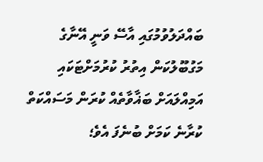ބައްދަލުވުމުގައި އާސޭ ވަނީ އޭނާގެ މަގުބޫލުކަން އިތުރު ކުރުމަށްޓަކައި އަމިއްލައަށް ބަޣާވާތެއް ކުރަން މަސައްކަތް ކުރާނެ ކަމަށް ބުނެފަ އެވެ؛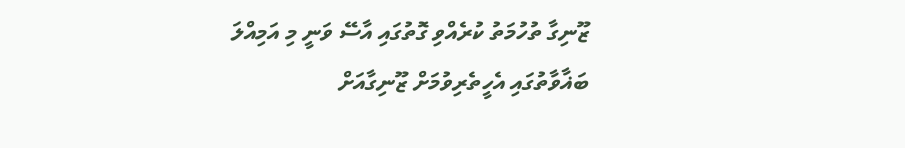ޒޫނިގާ ތުހުމަތު ކުރެއްވި ގޮތުގައި އާސޭ ވަނީ މި އަމިއްލަ ބަޣާވާތުގައި އެހީތެރިވުމަށް ޒޫނިގާއަށް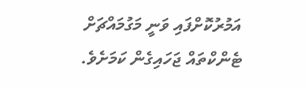އަމުރުކޮށްފައި ވަނީ މަގުމައްޗަށް ޓެންކްތައް ޖަހައިގެން ކަމަށެވެ.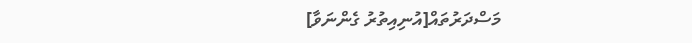މަސްދަރުތައް[އުނިއިތުރު ގެންނަވާ]